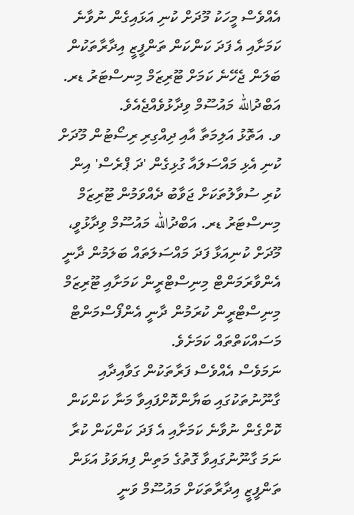އެއްވެސް މީހަކު މޫދަށް ކުނި އަޅައިގެން ނުވާނެ ކަމަށާއި އެ ފަދަ ކަންކަން ތަންފީޒީ އިދާރާތަކުން ބަލަން ޖެހޭނެ ކަމަށް ޓޫރިޒަމް މިނސްޓަރު ޑރ. އަބްދުالله މައުސޫމް ވިދާޅުވެއްޖެއެވެ.
ވ. އަތޮޅު އަލިމަތާ އާއި ދިއްގިރި ރިސޯޓުން މޫދަށް ކުނި އެޅި މައްސަލައާ ގުޅިގެން 'ދަ ޕްރެސް' އިން ކުރި ސުވާލުތަކަށް ޖަވާބު ދެއްވަމުން ޓޫރިޒަމް މިނސްޓަރު ޑރ. އަބްދުالله މައުސޫމް ވިދާޅުވީ، މޫދަށް ކުނިއަޅާ ފަދަ މައްސަލަތައް ބަލަމުން ދާނީ އެންވާރަމަންޓް މިނިސްޓްރީން ކަމަށާއި ޓޫރިޒަމް މިނިސްޓްރީން ކުރަމުން ދާނީ އެންފޯސްމަންޓް މަސައްކަތްތައް ކަމަށެވެ.
ނަމަވެސް އެއްވެސް ފަރާތަކުން ގަވާއިދާއި ގާނޫނުތަކުގައި ބަޔާންކޮށްފައިވާ މަނާ ކަންކަން ކޮށްގެން ނުވާނެ ކަމަށާއި އެ ފަދަ ކަންކަން ކުރާ ނަމަ ގާނޫނުގައިވާ ގޮތުގެ މަތިން ފިޔަވަޅު އަޅަން ތަންފީޒީ އިދާރާތަކަށް މައުސޫމް ވަނީ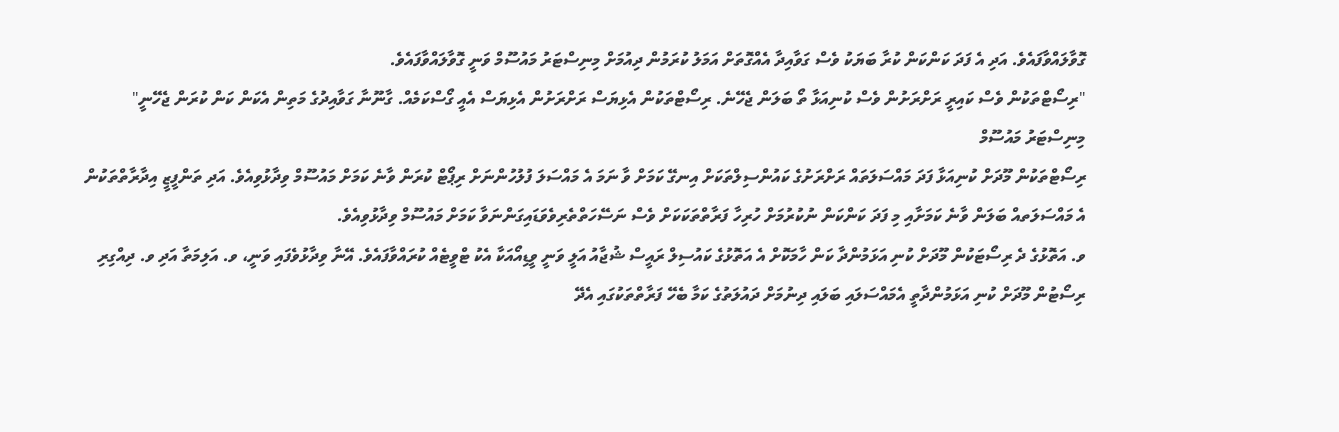ގޮވާލައްވާފައެވެ. އަދި އެ ފަދަ ކަންކަން ކުރާ ބަޔަކު ވެސް ގަވާއިދާ އެއްގޮތަށް އަމަލު ކުރަމުން ދިއުމަށް މިނިސްޓަރު މައުސޫމް ވަނީ ގޮވާލައްވާފައެވެ.
"ރިސޯޓްތަކުން ވެސް ކައިރީ ރަށްރަށުން ވެސް ކުނިއަޅާ ތޯ ބަލަން ޖެހޭނެ. ރިސޯޓްތަކުން އެޅިޔަސް ރަށްރަށުން އެޅިޔަސް އެއީ ގޯސްކަމެއް. ގާނޫނާ ގަވާއިދުގެ މަތިން އެކަން ކަން ކުރަން ޖެހޭނީ"
މިނިސްޓަރު މައުސޫމް
ރިސޯޓްތަކުން މޫދަށް ކުނިއަޅާ ފަދަ މައްސަލަތައް ރަށްރަށުގެ ކައުންސިލްތަކަށް އިނގޭ ކަމަށް ވާ ނަމަ އެ މައްސަލަ ފުލުހުންނަށް ރިޕޯޓް ކުރަން ވާނެ ކަމަށް މައުސޫމް ވިދާޅުވިއެވެ. އަދި ތަންފީޒީ އިދާރާތްތަކުން އެ މައްސަލަތއް ބަލަން ވާނެ ކަމަށާއި މި ފަދަ ކަންކަން ނުކުރުމަށް ހުރިހާ ފަރާތްތަކަކަށް ވެސް ނަސޭހަތްތެރިވެވަޑައިގަންނަވާ ކަމަށް މައުސޫމް ވިދާޅުވިއެވެ.
ވ. އަތޮޅުގެ ދެ ރިސޯޓަކުން މޫދަށް ކުނި އަޅަމުންދާ ކަން ހާމަކޮށް އެ އަތޮޅުގެ ކައުސިލް ރައީސް ޝުޖާއު އަލީ ވަނީ ވީޑިއޯއަކާ އެކު ޓްވީޓެއް ކުރައްވާފައެވެ. އޭނާ ވިދާޅުވެފައި ވަނީ، ވ. އަލިމަތާ އަދި ވ. ދިއްގިރި ރިސޯޓުން މޫދަށް ކުނި އަޅަމުންދާތީ އެމައްސަލައި ބަލައި ދިނުމަށް ދައުލަތުގެ ކަމާ ބެހޭ ފަރާތްތަކުގައި އެދޭ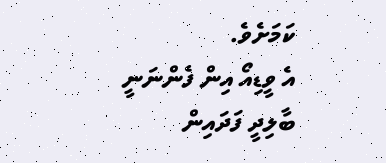ކަމަށެވެ.
އެ ވީޑިއޯ އިން ފެންނަނީ ބާލިދީ ފަދައިން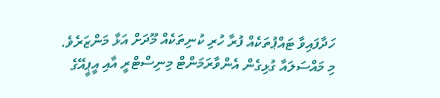ހަދާފައިވާ ޓައްޕުތަކެއް ފުރާ ހުރި ކުނިތަކެއް މޫދަށް އަޅާ މަންޒަރެވެ. މި މައްސަލައާ ގުޅިގެން އެންވާރަމަންޓް މިނިސްޓްރީ އާއި އީޕީއޭގެ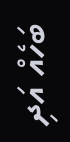ބަހެއް އަދި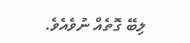ލިބޭ ގޮތެއް ނުވެއެވެ.